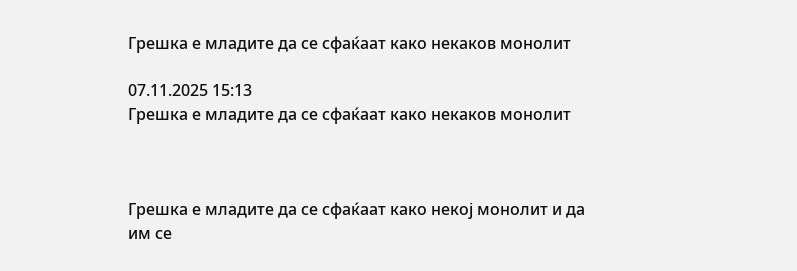Грешка е младите да се сфаќаат како некаков монолит

07.11.2025 15:13
Грешка е младите да се сфаќаат како некаков монолит



Грешка е младите да се сфаќаат како некој монолит и да им се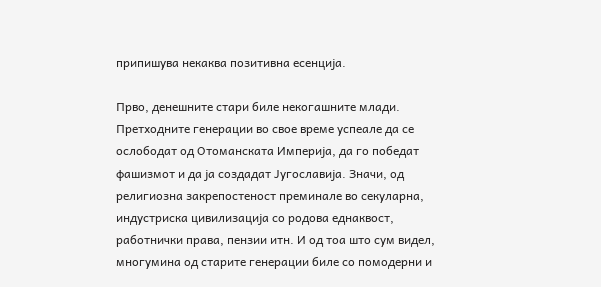припишува некаква позитивна есенција.

Прво, денешните стари биле некогашните млади. Претходните генерации во свое време успеале да се ослободат од Отоманската Империја, да го победат фашизмот и да ја создадат Југославија. Значи, од религиозна закрепостеност преминале во секуларна, индустриска цивилизација со родова еднаквост, работнички права, пензии итн. И од тоа што сум видел, многумина од старите генерации биле со помодерни и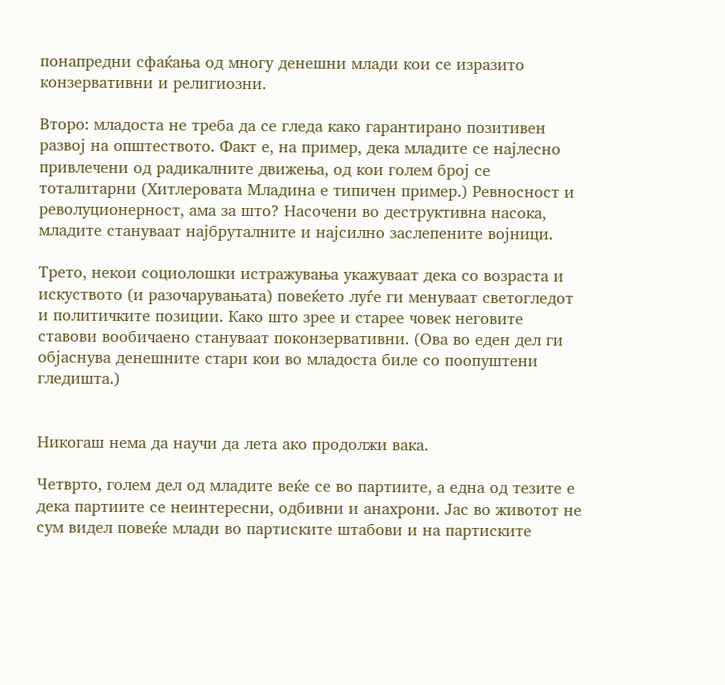понапредни сфаќања од многу денешни млади кои се изразито конзервативни и религиозни.

Второ: младоста не треба да се гледа како гарантирано позитивен развој на општеството. Факт е, на пример, дека младите се најлесно привлечени од радикалните движења, од кои голем број се тоталитарни (Хитлеровата Младина е типичен пример.) Ревносност и револуционерност, ама за што? Насочени во деструктивна насока, младите стануваат најбруталните и најсилно заслепените војници.

Трето, некои социолошки истражувања укажуваат дека со возраста и искуството (и разочарувањата) повеќето луѓе ги менуваат светогледот и политичките позиции. Како што зрее и старее човек неговите ставови вообичаено стануваат поконзервативни. (Ова во еден дел ги објаснува денешните стари кои во младоста биле со поопуштени гледишта.)


Никогаш нема да научи да лета ако продолжи вака.

Четврто, голем дел од младите веќе се во партиите, а една од тезите е дека партиите се неинтересни, одбивни и анахрони. Јас во животот не сум видел повеќе млади во партиските штабови и на партиските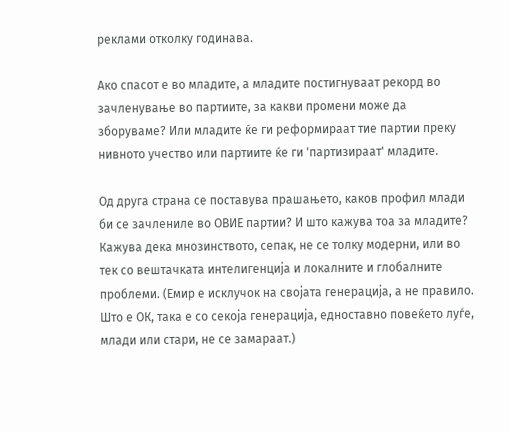реклами отколку годинава.

Ако спасот е во младите, а младите постигнуваат рекорд во зачленување во партиите, за какви промени може да зборуваме? Или младите ќе ги реформираат тие партии преку нивното учество или партиите ќе ги 'партизираат' младите.

Од друга страна се поставува прашањето, каков профил млади би се зачлениле во ОВИЕ партии? И што кажува тоа за младите? Кажува дека мнозинството, сепак, не се толку модерни, или во тек со вештачката интелигенција и локалните и глобалните проблеми. (Емир е исклучок на својата генерација, а не правило. Што е ОК, така е со секоја генерација, едноставно повеќето луѓе, млади или стари, не се замараат.)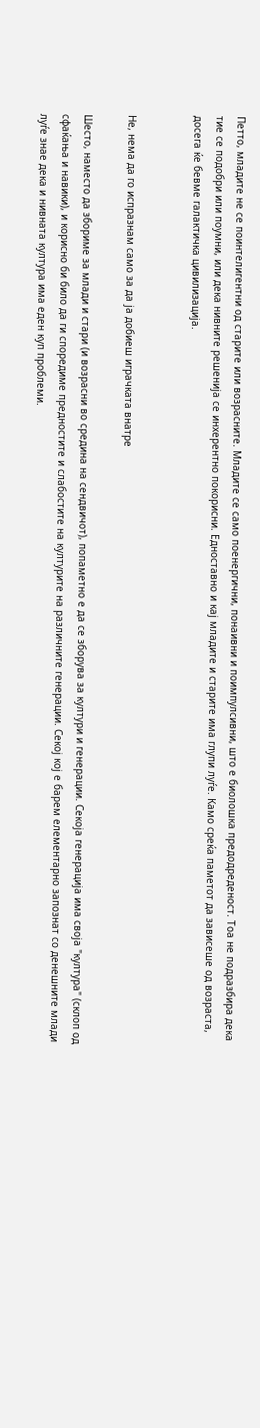Петто, младите не се поинтелигентни од старите или возрасните. Младите се само поенергични, понаивни и поимпулсивни, што е биолошка предодреденост. Тоа не подразбира дека тие се подобри или поумни, или дека нивните решенија се инхерентно покорисни. Едноставно и кај младите и старите има глупи луѓе. Камо среќа паметот да зависеше од возраста, досега ќе бевме галактичка цивилизација.


Не, нема да го испразнам само за да ја добиеш играчката внатре

Шесто, наместо да збориме за млади и стари (и возрасни во средина на сендвичот), попаметно е да се зборува за култури и генерации. Секоја генерација има своја "култура" (склоп од сфаќања и навики), и корисно би било да ги споредиме предностите и слабостите на културите на различните генерации. Секој кој е барем елементарно запознат со денешните млади луѓе знае дека и нивната култура има еден куп проблеми.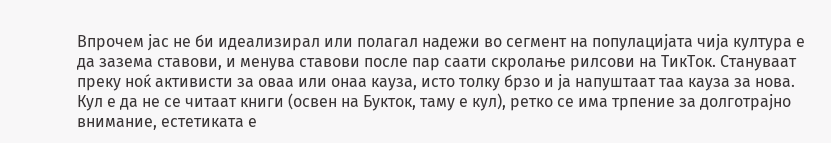Впрочем јас не би идеализирал или полагал надежи во сегмент на популацијата чија култура е да зазема ставови, и менува ставови после пар саати скролање рилсови на ТикТок. Стануваат преку ноќ активисти за оваа или онаа кауза, исто толку брзо и ја напуштаат таа кауза за нова.
Кул е да не се читаат книги (освен на Букток, таму е кул), ретко се има трпение за долготрајно внимание, естетиката е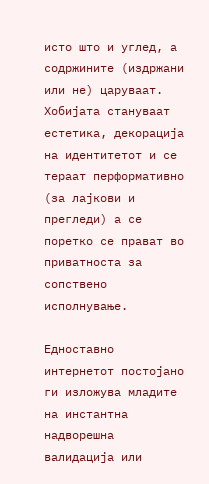исто што и углед, а содржините (издржани или не) царуваат. Хобијата стануваат естетика, декорација на идентитетот и се тераат перформативно (за лајкови и прегледи) а се поретко се прават во приватноста за сопствено исполнување.

Едноставно интернетот постојано ги изложува младите на инстантна надворешна валидација или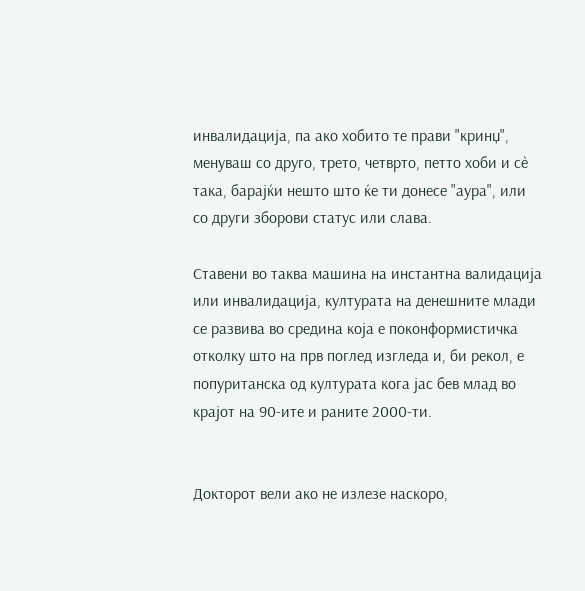инвалидација, па ако хобито те прави "кринџ", менуваш со друго, трето, четврто, петто хоби и сѐ така, барајќи нешто што ќе ти донесе "аура", или со други зборови статус или слава.

Ставени во таква машина на инстантна валидација или инвалидација, културата на денешните млади се развива во средина која е поконформистичка отколку што на прв поглед изгледа и, би рекол, е попуританска од културата кога јас бев млад во крајот на 90-ите и раните 2000-ти.


Докторот вели ако не излезе наскоро,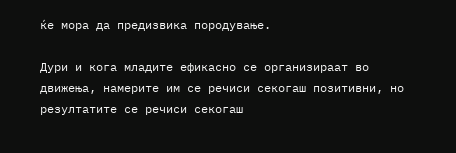ќе мора да предизвика породување.

Дури и кога младите ефикасно се организираат во движења, намерите им се речиси секогаш позитивни, но резултатите се речиси секогаш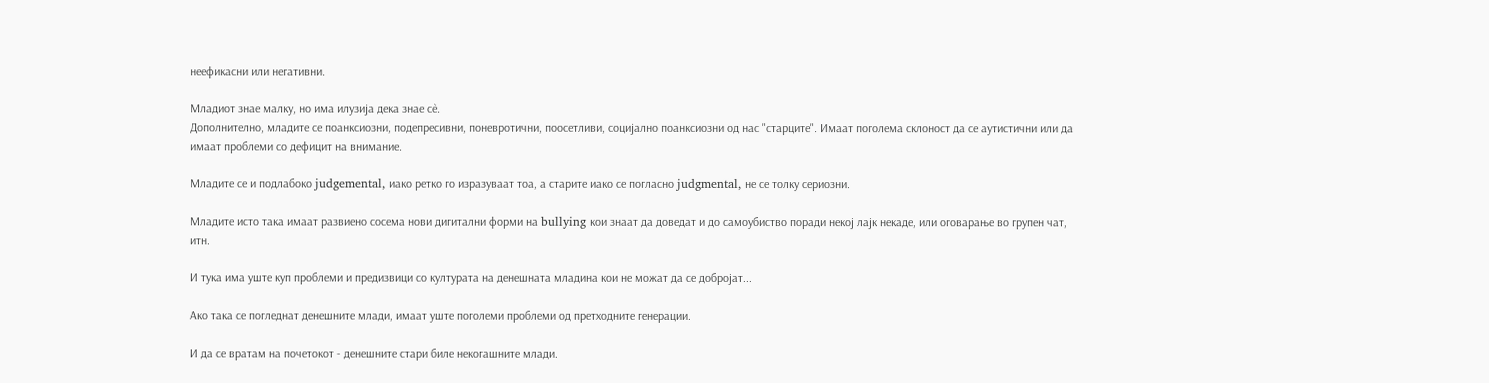неефикасни или негативни.

Младиот знае малку, но има илузија дека знае сѐ.
Дополнително, младите се поанксиозни, подепресивни, поневротични, поосетливи, социјално поанксиозни од нас "старците". Имаат поголема склоност да се аутистични или да имаат проблеми со дефицит на внимание.

Младите се и подлабоко judgemental, иако ретко го изразуваат тоа, а старите иако се погласно judgmental, не се толку сериозни.

Младите исто така имаат развиено сосема нови дигитални форми на bullying кои знаат да доведат и до самоубиство поради некој лајк некаде, или оговарање во групен чат, итн.

И тука има уште куп проблеми и предизвици со културата на денешната младина кои не можат да се добројат...

Ако така се погледнат денешните млади, имаат уште поголеми проблеми од претходните генерации.

И да се вратам на почетокот - денешните стари биле некогашните млади.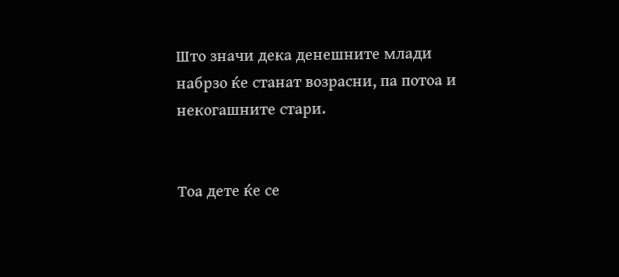Што значи дека денешните млади набрзо ќе станат возрасни, па потоа и некогашните стари.


Тоа дете ќе се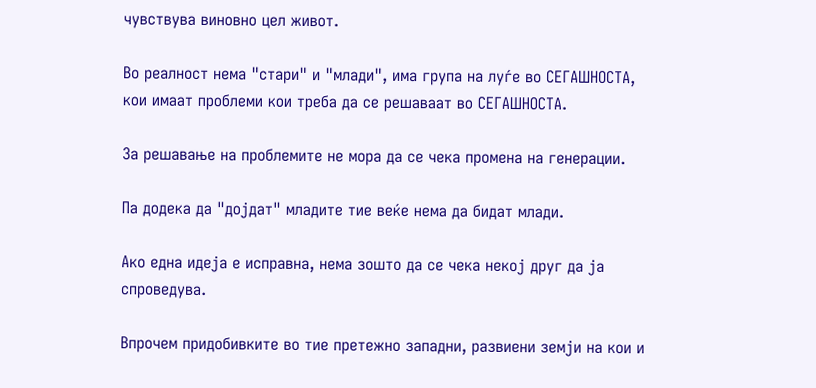чувствува виновно цел живот.

Во реалност нема "стари" и "млади", има група на луѓе во СЕГАШНОСТА, кои имаат проблеми кои треба да се решаваат во СЕГАШНОСТА.

За решавање на проблемите не мора да се чека промена на генерации.

Па додека да "дојдат" младите тие веќе нема да бидат млади.

Ако една идеја е исправна, нема зошто да се чека некој друг да ја спроведува.

Впрочем придобивките во тие претежно западни, развиени земји на кои и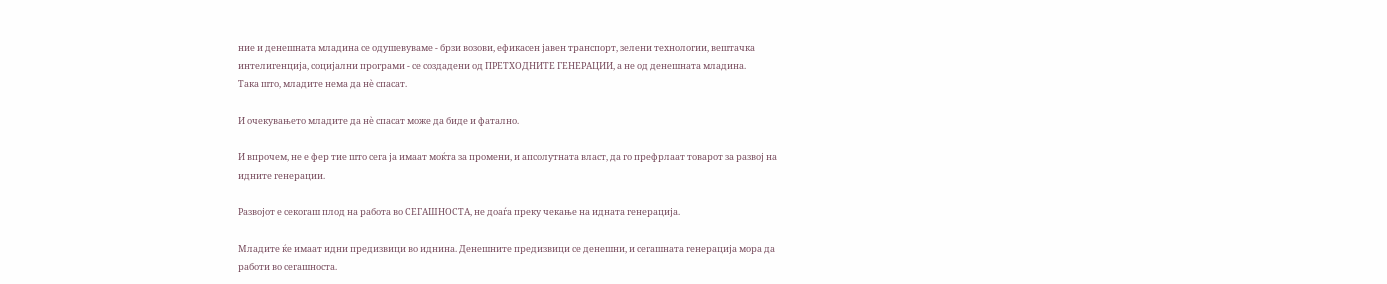ние и денешната младина се одушевуваме - брзи возови, ефикасен јавен транспорт, зелени технологии, вештачка интелигенција, социјални програми - се создадени од ПРЕТХОДНИТЕ ГЕНЕРАЦИИ, а не од денешната младина.
Така што, младите нема да нѐ спасат.

И очекувањето младите да нѐ спасат може да биде и фатално.

И впрочем, не е фер тие што сега ја имаат моќта за промени, и апсолутната власт, да го префрлаат товарот за развој на идните генерации.

Развојот е секогаш плод на работа во СЕГАШНОСТА, не доаѓа преку чекање на идната генерација.

Младите ќе имаат идни предизвици во иднина. Денешните предизвици се денешни, и сегашната генерација мора да работи во сегашноста.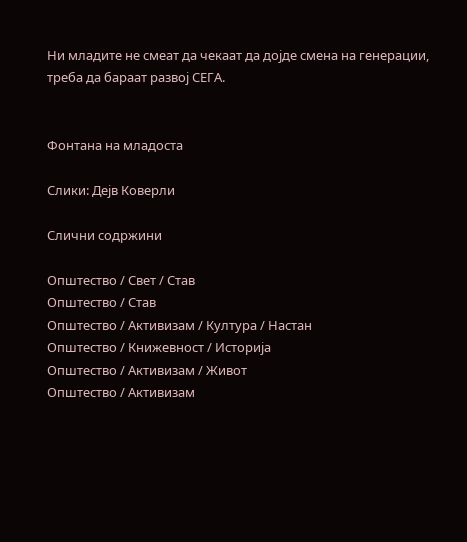Ни младите не смеат да чекаат да дојде смена на генерации, треба да бараат развој СЕГА.


Фонтана на младоста

Слики: Дејв Коверли

Слични содржини

Општество / Свет / Став
Општество / Став
Општество / Активизам / Култура / Настан
Општество / Книжевност / Историја
Општество / Активизам / Живот
Општество / Активизам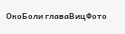ОкоБоли главаВицФото